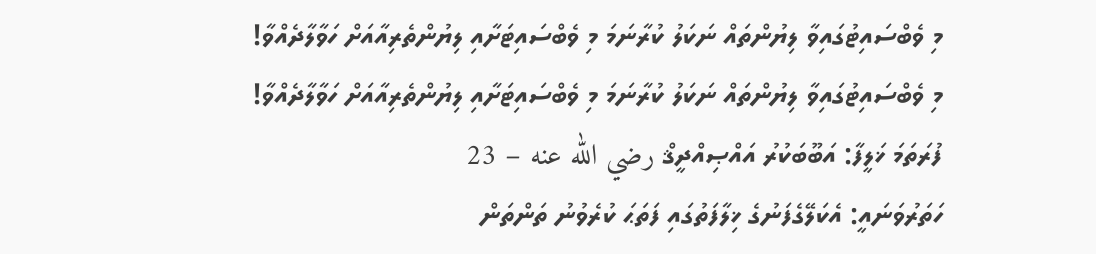މި ވެބްސައިޓުގައިވާ ލިޔުންތައް ނަކަލު ކުރާނަމަ މި ވެބްސައިޓަށާއި ލިޔުންތެރިއާއަށް ހަވާލާދެއްވާ!
މި ވެބްސައިޓުގައިވާ ލިޔުންތައް ނަކަލު ކުރާނަމަ މި ވެބްސައިޓަށާއި ލިޔުންތެރިއާއަށް ހަވާލާދެއްވާ!
ފުރަތަމަ ޚަލީފާ: އަބޫބަކުރު އައްޞިއްދީޤް رضي الله عنه – 23
ހަތަރުވަނައީ: އެކަލޭގެފަނުގެ ޚިލާފަތުގައި ފަތަޙަ ކުރެވުނު ތަންތަން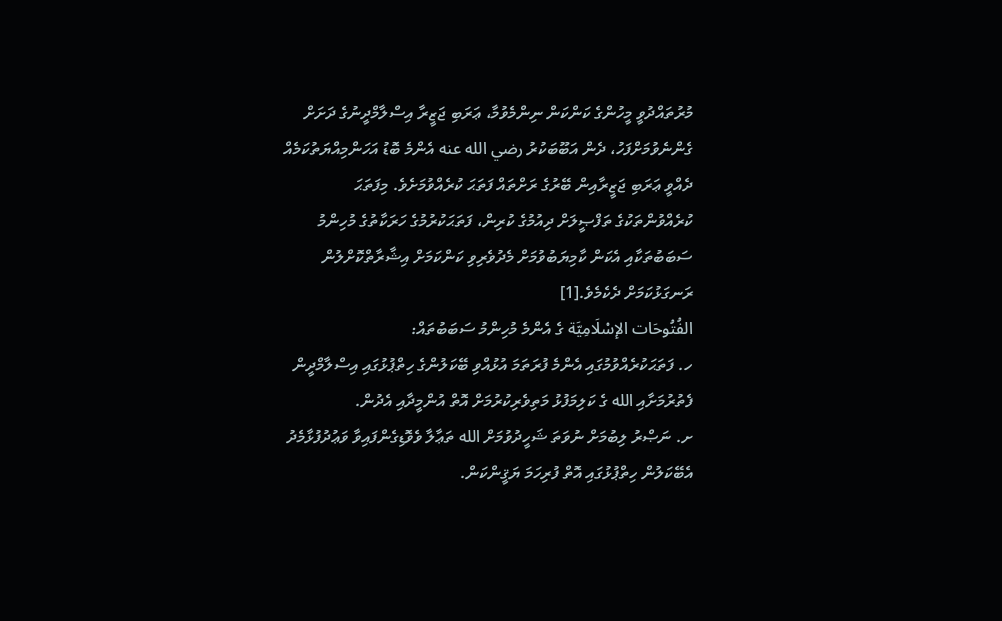މުރުތައްދުވީ މީހުންގެ ކަންކަން ނިންމެވުމާ، ޢަރަބި ޖަޒީރާ އިސްލާމްދީނުގެ ދަށަށް ގެންނެވުމަށްފަހު، ދެން އަބޫބަކުރު رضي الله عنه އެންމެ ބޮޑު އަހަންމިއްޔަތުކަމެއް ދެއްވީ ޢަރަބި ޖަޒީރާއިން ބޭރުގެ ރަށްތައް ފަތަޙަ ކުރެއްވުމަށެވެ. މިފަތަޙަ ކުރެއްވުންތަކުގެ ތަފްޞީލަށް ދިއުމުގެ ކުރިން، ފަތަޙަކުރުމުގެ ހަރަކާތުގެ މުހިންމު ސަބަބުތަކާއި އެކަން ކާމިޔަބުވުމަށް މެދުވެރިވި ކަންކަމަށް އިޝާރާތްކޮށްލުން ރަނގަޅުކަމަށް ދެކެމެވެ.[1]
الفُتُوحَات الإسْلَامِيَّة ގެ އެންމެ މުހިންމު ސަބަބުތައް:
ހ. ފަތަޙަކުރެއްވުމުގައި އެންމެ ފުރަތަމަ އުޅުއްވި ބޭކަލުންގެ ހިތްޕުޅުގައި އިސްލާމްދީން ފެތުރުމަށާއި الله ގެ ކަލިމަފުޅު މަތިވެރިކުރުމަށް އޮތް އުންމީދާއި އެދުން.
ށ. ނަޞްރު ލިބުމަށް ނުވަތަ ޝަހީދުވުމަށް الله ތަޢާލާ ވެވޮޑިގެންފައިވާ ވަޢުދުފުޅާމެދު އެބޭކަލުން ހިތްޕުޅުގައި އޮތް ފުރިހަމަ ޔަޤީންކަން.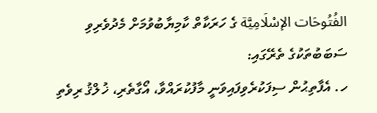الفُتُوحَات الإسْلَامِيَّة ގެ ހަރަކާތް ކާމިޔާބުވުމަށް މެދުވެރިވި ސަބަބުތަކުގެ ތެރޭގައި:
ހ. އެފާތިޙުން ސިފަކުރެވިފައިވަނީ މާފުކުރައްވާ، އޯގާތެރި، ޚުލްޤު ރިވެތި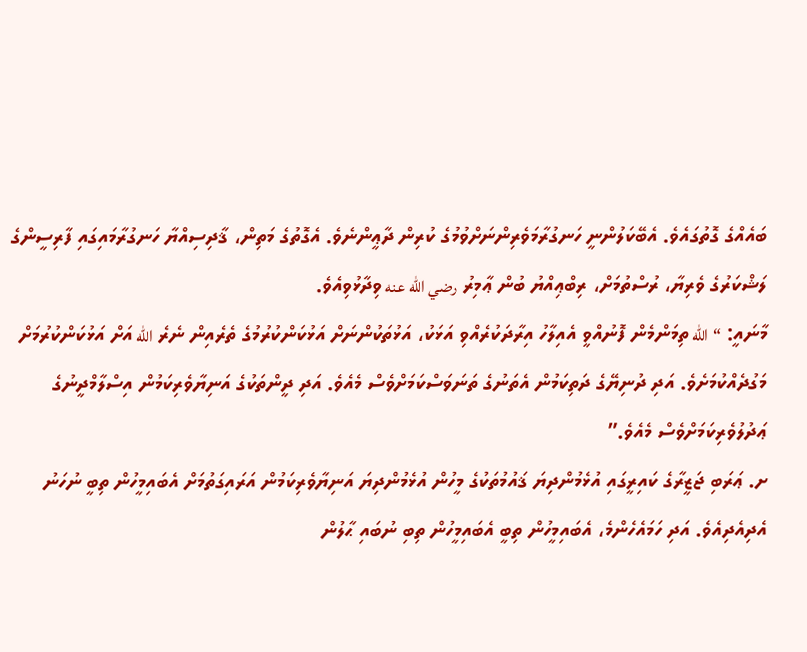ބައެއްގެ ގޮތުގައެވެ. އެބޭކަލުންނީ ހަނގުރާމަވެރިންނަށްވުމުގެ ކުރިން ދާޢީންނެވެ. އެގޮތުގެ މަތިން، ޤާދިސިއްޔާ ހަނގުރާމައިގައި ފާރިސީންގެ ލަޝްކަރުގެ ވެރިޔާ، ރުސްތުމަށް، ރިބްޢިއްޔު ބުން ޢާމިރު رضي الله عنه ވިދާޅުވިއެވެ.
މާނައީ: “الله ތިމަންމެން ފޮނުއްވީ އެއިލާހު އިރާދަކުރެއްވި އަޅަކު، އަޅުތަކުންނަށް އަޅުކަންކުރުމުގެ ތެރެއިން ނެރެ الله އަށް އަޅުކަންކުރުމަށް މަގުދެއްކުމަށެވެ. އަދި ދުނިޔޭގެ ދަތިކަމުން އެތަނުގެ ތަނަވަސްކަމަށްވެސް މެއެވެ. އަދި ދީންތަކުގެ އަނިޔާވެރިކަމުން އިސްލާމްދީނުގެ ޢަދުލުވެރިކަމަށްވެސް މެއެވެ.”
ށ. ޢަރަބި ޖަޒީރާގެ ކައިރީގައި އުޅެމުންދިޔަ ޤައުމުތަކުގެ މީހުން އުޅެމުންދިޔަ އަނިޔާވެރިކަމުން އަރައިގަތުމަށް އެބައިމީހުން ތިބީ ނުހަނު އެދިއެދިއެވެ. އަދި ހަމައެހެންމެ، އެބައިމީހުން ތިބީ އެބައިމީހުން ތިބި ނުބައި ޙާލުން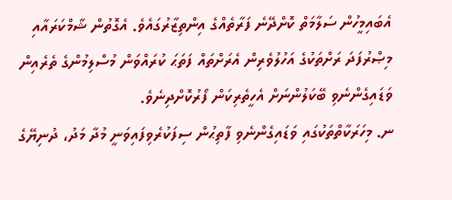އެބައިމީހުން ސަލާމަތް ކޮށްދޭނެ ފަރާތެއްގެ އިންތިޒާރުގައެވެ. އެގޮތުން ޝާމްކަރައާއި މިޞްރުފަދަ ރަށްތަކުގެ އަހުލުވެރިން އެރަށްތައް ފަތަޙަ ކުރައްވަން މުސްލިމުންގެ ތެރެއިން ވަޑައިގެންނެވި ބޭކަލުންނަށް އެހީތެރިކަން ފޯރުކޮށްދިނެވެ.
ނ. މިހަރަކާތްތަކުގައި ވަޑައިގެންނެވި ފާތިޙުން ސިފަކުރެވިފައިވަނީ މުދާ މަދު، ދުނިޔޭގެ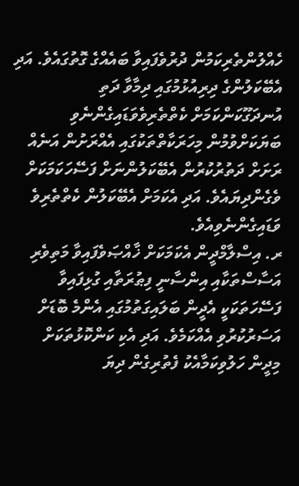ހެއްލުންތެރިކަމުން ދުރުވެފައިވާ ބައެއްގެ ގޮތުގައެވެ. އަދި އެބޭކަލުންގެ ދިރިއުޅުމުގައި ދިމާވާ ދަތި އުނދަގޫކަންކަމަށް ކެތްތެރިވެވަޑައިގެންނެވި ބަޔަކަށްވުމުން މިހަރަކާތްތަކުގައި އެއްރަށުން އަނެއް ރަށަށް ދަތުރުކުރުން އެބޭކަލުންނަށް ފަސޭހަކަމަކަށް ވެގެންދިޔައެވެ. އަދި އެކަމަށް އެބޭކަލުން ކެތްތެރިވެ ވަޑައިގެންނެވިއެވެ.
ރ. އިސްލާމްދީން އެކަމަކަށް ޚާއްޞަވެފައިވާ މަތިވެރި އަސާސްތަކާއި އިންސާނީ ފިޠުރަތާއި ގުޅިފައިވާ ފަސޭހަތަކަކީ އެދީން ބަލައިގަތުމުގައި އެންމެ ބޮޑަށް އަސަރުކުރުވި އެއްކަމެވެ. އަދި އެކި ކަންކޮޅުތަކަށް މިދީން ހަލުވިކަމާއެކު ފެތުރިގެން ދިޔަ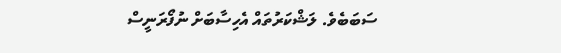ސަބަބެވެ. ލަޝްކަރުތައް އެހިސާބަށް ނުފޯރަނީސް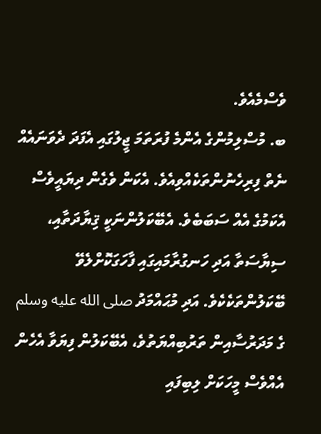ވެސްމެއެވެ.
ބ. މުސްލިމުންގެ އެންމެ ފުރަތަމަ ޖީލުގައި އެފަދަ ދެވަނައެއް ނެތް ފިރިހެނުންތަކެއްވިއެވެ. އެކަން ވެގެން ދިޔައީވެސް އެކަމުގެ އެއް ސަބަބެވެ. އެބޭކަލުންނަކީ ޤިޔާދަތާއި، ސިޔާސަތާ އަދި ހަނގުރާމައިގައި ފާހަގަކޮށްލެވޭ ބޭކަލުންތަކެކެވެ. އަދި މުޙައްމަދު صلى الله عليه وسلم ގެ މަދަރުސާއިން ތަރުބިއްޔަތުވެ، އެބޭކަލުން ފިޔަވާ އެހެން އެއްވެސް މީހަކަށް ލިބިފައި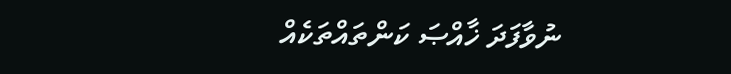ނުވާފަދަ ޚާއްޞަ ކަންތައްތަކެއް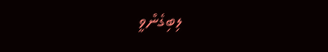ލިބިގެންވީ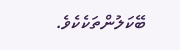ބޭކަލުންތަކެކެވެ.